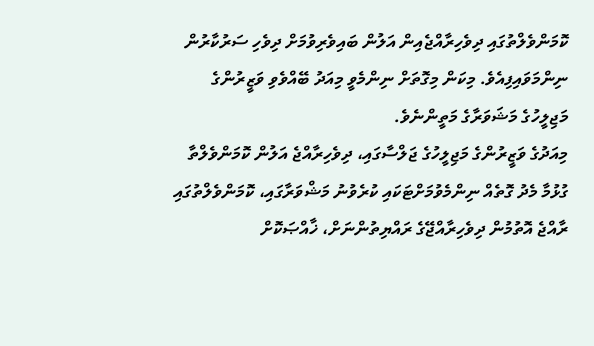ކޮމަންވެލްތުގައި ދިވެހިރާއްޖެއިން އަލުން ބައިވެރިވުމަށް ދިވެހި ސަރުކާރުން ނިންމަވައިފިއެވެ. މިކަން މިގޮތަށް ނިންމެވީ މިއަދު ބޭއްވެވި ވަޒީރުންގެ މަޖިލީހުގެ މަޝަވަރާގެ މަތީންނެވެ.
މިއަދުގެ ވަޒީރުންގެ މަޖިލީހުގެ ޖަލްސާގައި، ދިވެހިރާއްޖެ އަލުން ކޮމަންވެލްތާ ގުޅުމާ މެދު ގޮތެއް ނިންމެވުމަށްޓަކައި ކުރެވުނު މަޝްވަރާގައި، ކޮމަންވެލްތުގައި ރާއްޖެ އޮތުމުން ދިވެހިރާއްޖޭގެ ރައްޔިތުންނަށް، ޚާއްޞަކޮށް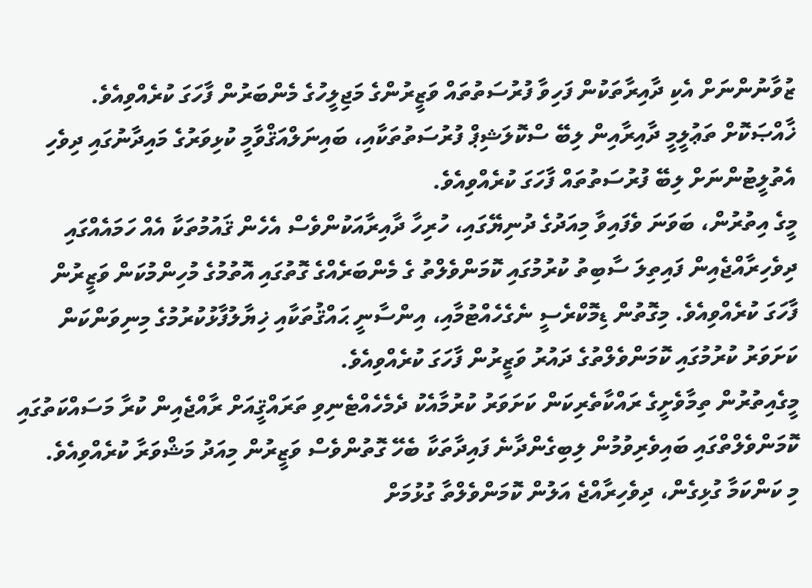ޒުވާނުންނަށް އެކި ދާއިރާތަކުން ފަހިވާ ފުރުސަތުތައް ވަޒީރުންގެ މަޖިލީހުގެ މެންބަރުން ފާހަގަ ކުރެއްވިއެވެ. ޚާއްޞަކޮށް ތަޢުލީމީ ދާއިރާއިން ލިބޭ ސްކޮލަޝިޕް ފުރުސަތުތަކާއި، ބައިނަލްއަޤްވާމީ ކުޅިވަރުގެ މައިދާނުގައި ދިވެހި އެތުލީޓުންނަށް ލިބޭ ފުރުސަތުތައް ފާހަގަ ކުރެއްވިއެވެ.
މީގެ އިތުރުން، ބަވަނަ ވެފައިވާ މިއަދުގެ ދުނިޔޭގައި، ހުރިހާ ދާއިރާއަކުންވެސް އެހެން ޤައުމުތަކާ އެއް ހަމައެއްގައި ދިވެހިރާއްޖެއިން ފައިތިލަ ސާބިތު ކުރުމުގައި ކޮމަންވެލްތު ގެ މެންބަރެއްގެ ގޮތުގައި އޮތުމުގެ މުހިންމުކަން ވަޒީރުން ފާހަގަ ކުރެއްވިއެވެ. މިގޮތުން ޑިމޮކްރެސީ ނެގެހެއްޓުމާއި، އިންސާނީ ޙައްޤުތަކާއި ޚިޔާލުފާޅުކުރުމުގެ މިނިވަންކަން ކަށަވަރު ކުރުމުގައި ކޮމަންވެލްތުގެ ދައުރު ވަޒީރުން ފާހަގަ ކުރެއްވިއެވެ.
މީގެއިތުރުން ތިމާވެށީގެ ރައްކާތެރިކަން ކަށަވަރު ކުރުމާއެކު ދެމެހެއްޓެނިވި ތަރައްޤީއަށް ރާއްޖެއިން ކުރާ މަސައްކަތުގައި ކޮމަންވެލްތްގައި ބައިވެރިވުމުން ލިބިގެންދާނެ ފައިދާތަކާ ބެހޭ ގޮތުންވެސް ވަޒީރުން މިއަދު މަޝްވަރާ ކުރެއްވިއެވެ.
މި ކަންކަމާ ގުޅިގެން، ދިވެހިރާއްޖެ އަލުން ކޮމަންވެލްތާ ގުޅުމަށް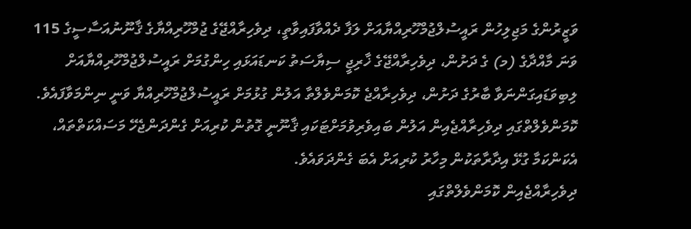ވަޒީރުންގެ މަޖިލިހުން ރައީސުލްޖުމްހޫރިއްޔާއަށް ލަފާ ދެއްވާފައިވާތީ، ދިވެހިރާއްޖޭގެ ޖުމްހޫރިއްޔާގެ ޤާނޫނުއަސާސީގެ 115 ވަނަ މާއްދާގެ (މ) ގެ ދަށުން، ދިވެހިރާއްޖޭގެ ޚާރިޖީ ސިޔާސަތު ކަނޑައަޅައި ހިންގުމަށް ރައީސުލްޖުމްހޫރިއްޔާއަށް ލިބިވަޑައިގަންނަވާ ބާރުގެ ދަށުން، ދިވެހިރާއްޖެ ކޮމަންވެލްތާ އަލުން ގުޅުމަށް ރައީސުލްޖުމްހޫރިއްޔާ ވަނީ ނިންމަވާފައެވެ.
ކޮމަންވެލްތްގައި ދިވެހިރާއްޖެއިން އަލުން ބައިވެރިވުމަށްޓަކައި ޤާނޫނީ ގޮތުން ކުރިއަށް ގެންދަންޖެހޭ މަސައްކަތްތައް، އެކަންކަމާ ގުޅޭ އިދާރާތަކުން މިހާރު ކުރިއަށް އެބަ ގެންދަވައެވެ.
ދިވެހިރާއްޖެއިން ކޮމަންވެލްތްގައި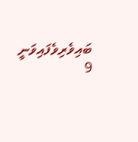ބައިވެރިވެފައިވަނީ 9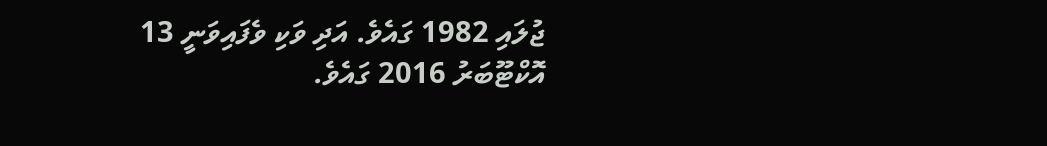ޖުލައި 1982 ގައެވެ. އަދި ވަކި ވެފައިވަނީ 13 އޮކްޓޫބަރު 2016 ގައެވެ.